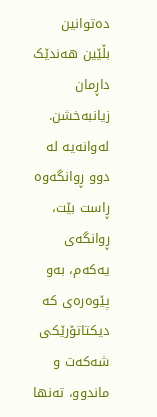دەتوانین بڵێین هەندێک داڕمان زیانبەخشن. لەوانەیە لە دوو ڕوانگەوە ڕاست بێت، ڕوانگەی یەکەم، بەو پێوەرەی کە دیکتاتۆرێکی شەکەت و ماندوو، تەنها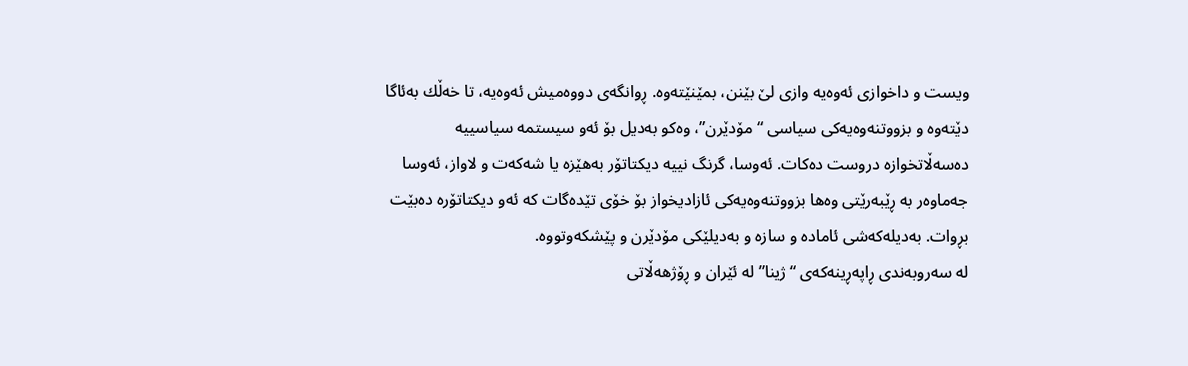ویست و داخوازی ئەوەیە وازی لێ بێنن، بمێنێتەوە. ڕوانگەی دووەمیش ئەوەیە، تا خەڵك بەئاگا دێتەوە و بزووتنەوەیەکی سیاسی “مۆدێرن”، وەکو بەدیل بۆ ئەو سیستمە سیاسییە دەسەڵاتخوازە دروست دەکات. ئەوسا، گرنگ نییە دیکتاتۆر بەهێزە یا شەکەت و لاواز، ئەوسا جەماوەر بە ڕێبەرێتی وەها بزووتنەوەیەکی ئازادیخواز بۆ خۆی تێدەگات کە ئەو دیکتاتۆرە دەبێت بڕوات. بەدیلەکەشی ئامادە و سازە و بەدیلێکی مۆدێرن و پێشکەوتووە.
لە سەروبەندی ڕاپەڕینەکەی “ژینا” لە ئێران و ڕۆژهەڵاتی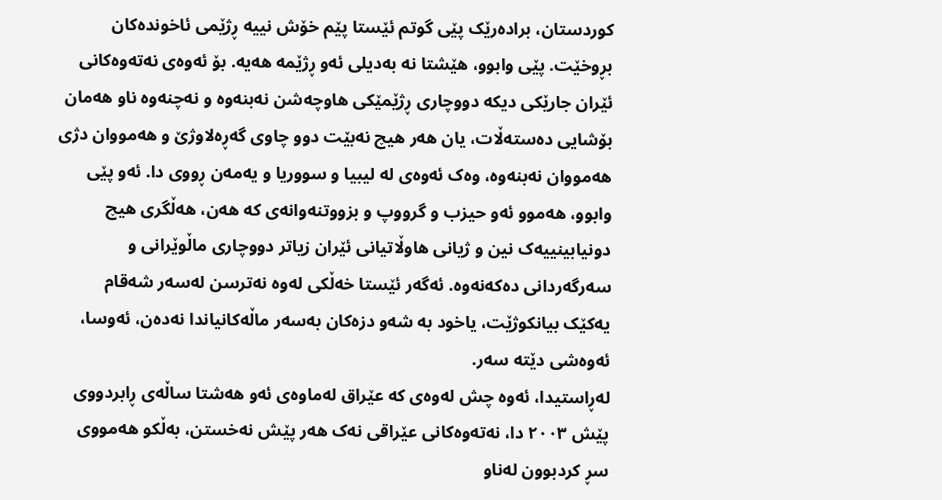کوردستان، برادەرێک پێی گوتم ئێستا پێم خۆش نییە ڕژێمی ئاخوندەکان بڕوخێت. پێی وابوو، هێشتا نە بەدیلی ئەو ڕژێمە هەیە. بۆ ئەوەی نەتەوەکانی ئێران جارێکی دیکە دووچاری ڕژێمێکی هاوچەشن نەبنەوە و نەچنەوە ناو هەمان بۆشایی دەستەڵات، یان هەر هیچ نەبێت دوو چاوی گەڕەلاوژێ و هەمووان دژی هەمووان نەبنەوە، وەک ئەوەی لە لیبیا و سووریا و یەمەن ڕووی دا. ئەو پێی وابوو، هەموو ئەو حیزب و گرووپ و بزووتنەوانەی کە هەن، هەڵگری هیچ دونیابینییەک نین و ژیانی هاوڵاتیانی ئێران زیاتر دووچاری ماڵوێرانی و سەرگەردانی دەکەنەوە. ئەگەر ئێستا خەڵکی لەوە نەترسن لەسەر شەقام یەکێک بیانکوژێت، یاخود بە شەو دزەکان بەسەر ماڵەکانیاندا نەدەن، ئەوسا، ئەوەشی دێتە سەر.
لەڕاستیدا، ئەوە چش لەوەی کە عێراق لەماوەی ئەو هەشتا ساڵەی ڕابردووی پێش ٢٠٠٣ دا، نەتەوەکانی عێراقی نەک هەر پێش نەخستن، بەڵکو هەمووی سڕ کردبوون لەناو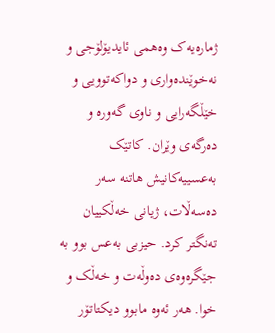ژمارەیەک وەهمی ئایدیۆلۆجی و نەخوێندەواری و دواکەتوویی و خێڵگەرایی و ناوی گەورە و دەرگەی وێران. کاتێک بەعسییەکانیش هاتنە سەر دەسەڵات، ژیانی خەڵکییان تەنگتر کرد. حیزبی بەعس بوو بە جێگرەوەی دەوڵەت و خەڵک و خوا. هەر ئەوە مابوو دیکتاتۆر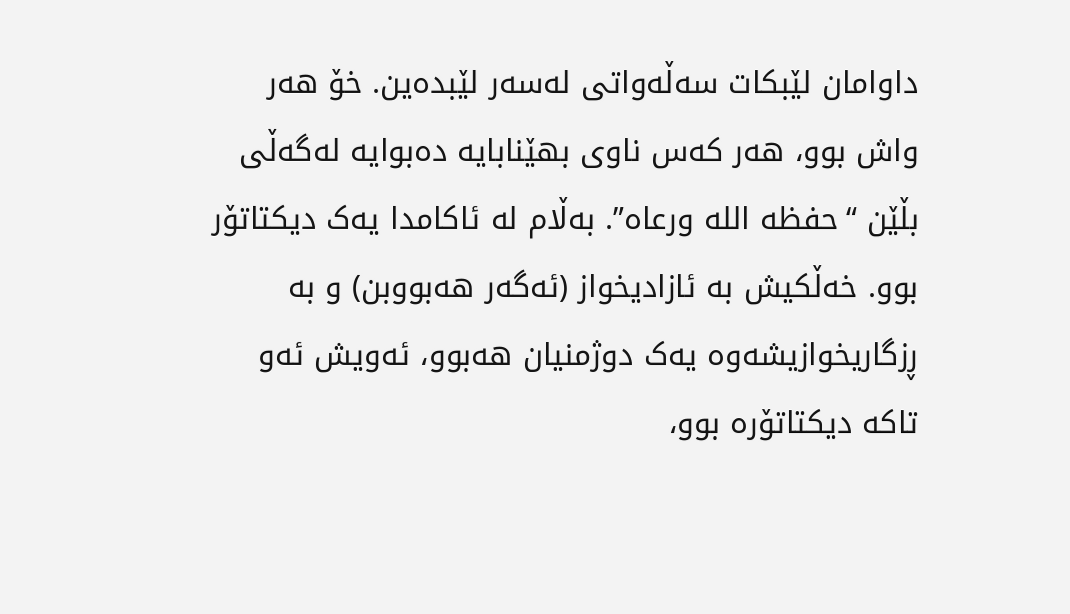داوامان لێبکات سەڵەواتی لەسەر لێبدەین. خۆ هەر واش بوو، هەر کەس ناوی بهێنابایە دەبوایە لەگەڵی بڵێن “حفظە اللە ورعاە”. بەڵام لە ئاکامدا یەک دیکتاتۆر بوو. خەڵکیش بە ئازادیخواز (ئەگەر هەبووبن) و بە ڕزگاریخوازیشەوە یەک دوژمنیان هەبوو، ئەویش ئەو تاکە دیکتاتۆرە بوو،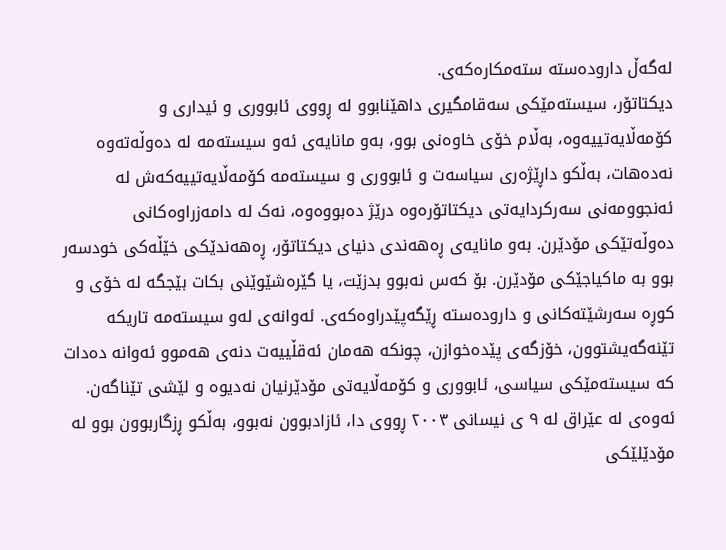لەگەڵ دارودەستە ستەمکارەکەی.
دیکتاتۆر، سیستەمێکی سەقامگیری داهێنابوو لە ڕووی ئابووری و ئیداری و کۆمەڵایەتییەوە، بەڵام خۆی خاوەنی بوو، بەو مانایەی ئەو سیستەمە لە دەوڵەتەوە نەدەهات، بەڵکو داڕێژەری سیاسەت و ئابووری و سیستەمە کۆمەڵایەتییەکەش لە ئەنجوومەنی سەرکردایەتی دیکتاتۆرەوە درێژ دەبووەوە، نەک لە دامەزراوەکانی دەوڵەتێکی مۆدێرن. بەو مانایەی ڕەهەندی دنیای دیکتاتۆر، ڕەهەندێکی خێڵەکی خودسەر بوو بە ماکیاجێکی مۆدێرن. بۆ کەس نەبوو بدزێت، یا گێرەشێوێنی بکات بێجگە لە خۆی و کوڕە سەرشێتەکانی و دارودەستە ڕێگەپێدراوەکەی. ئەوانەی لەو سیستەمە تاریکە تێنەگەیشتوون، خۆزگەی پێدەخوازن، چونکە هەمان ئەقڵییەت دنەی هەموو ئەوانە دەدات کە سیستەمێکی سیاسی، ئابووری و کۆمەڵایەتی مۆدێرنیان نەدیوە و لێشی تێناگەن.
ئەوەی لە عێراق لە ٩ ی نیسانی ٢٠٠٣ ڕووی دا، ئازادبوون نەبوو، بەڵکو ڕزگاربوون بوو لە مۆدێلێکی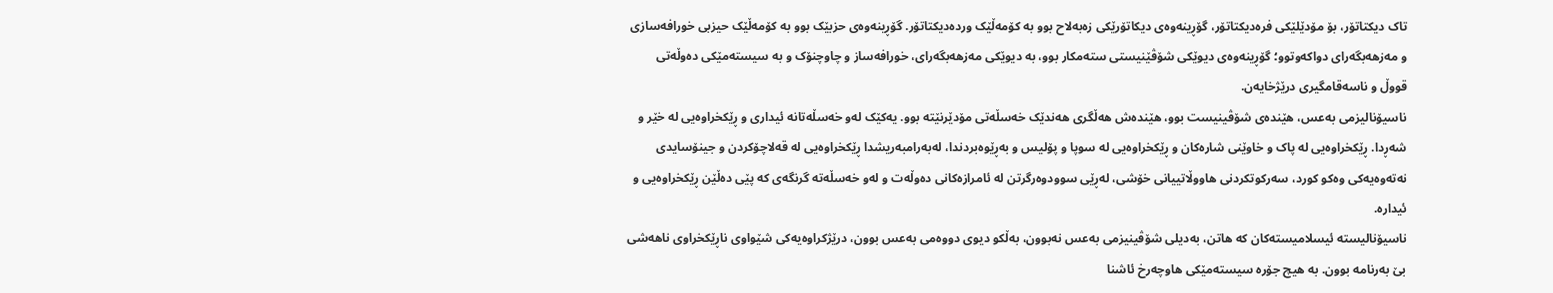تاک دیکتاتۆر، بۆ مۆدێلێکی فرەدیکتاتۆر، گۆڕینەوەی دیکاتۆرێکی زەبەلاح بوو بە کۆمەڵێک وردەدیکتاتۆر. گۆڕینەوەی حزبێک بوو بە کۆمەڵێک حیزبی خورافەسازی و مەزهەبگەرای دواکەوتوو؛ گۆڕینەوەی دیوێکی شۆڤێنیستی ستەمکار بوو، بە دیوێکی مەزهەبگەرای، خورافەساز و چاوچنۆک و بە سیستەمێکی دەوڵەتی قووڵ و ناسەقامگیری درێژخایەن.
ناسیۆنالیزمی بەعس، هێندەی شۆڤینیست بوو، هێندەش هەڵگری هەندێک خەسڵەتی مۆدێرنێتە بوو. یەکێک لەو خەسڵەتانە ئیداری و ڕێکخراوەیی لە خێر و شەڕدا. ڕێکخراوەیی لە پاک و خاوێنی شارەکان و ڕێکخراوەیی لە سوپا و پۆلیس و بەڕێوەبردندا، لەبەرامبەریشدا ڕێکخراوەیی لە قەلاچۆکردن و جینۆسایدی نەتەوەیەکی وەکو کورد، سەرکوتکردنی هاووڵاتییانی خۆشی، لەڕێی سوودوەرگرتن لە ئامرازەکانی دەوڵەت و لەو خەسڵەتە گرنگەی کە پێی دەڵێن ڕێکخراوەیی و ئیدارە.
ناسیۆنالیستە ئیسلامیستەکان کە هاتن، بەدیلی شۆڤینیزمی بەعس نەبوون، بەڵکو دیوی دووەمی بەعس بوون، درێژکراوەیەکی شێواوی ناڕێکخراوی ناهەشی بێ بەرنامە بوون. بە هیچ جۆرە سیستەمێکی هاوچەرخ ئاشنا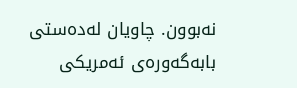نەبوون. چاویان لەدەستی بابەگەورەی ئەمریکی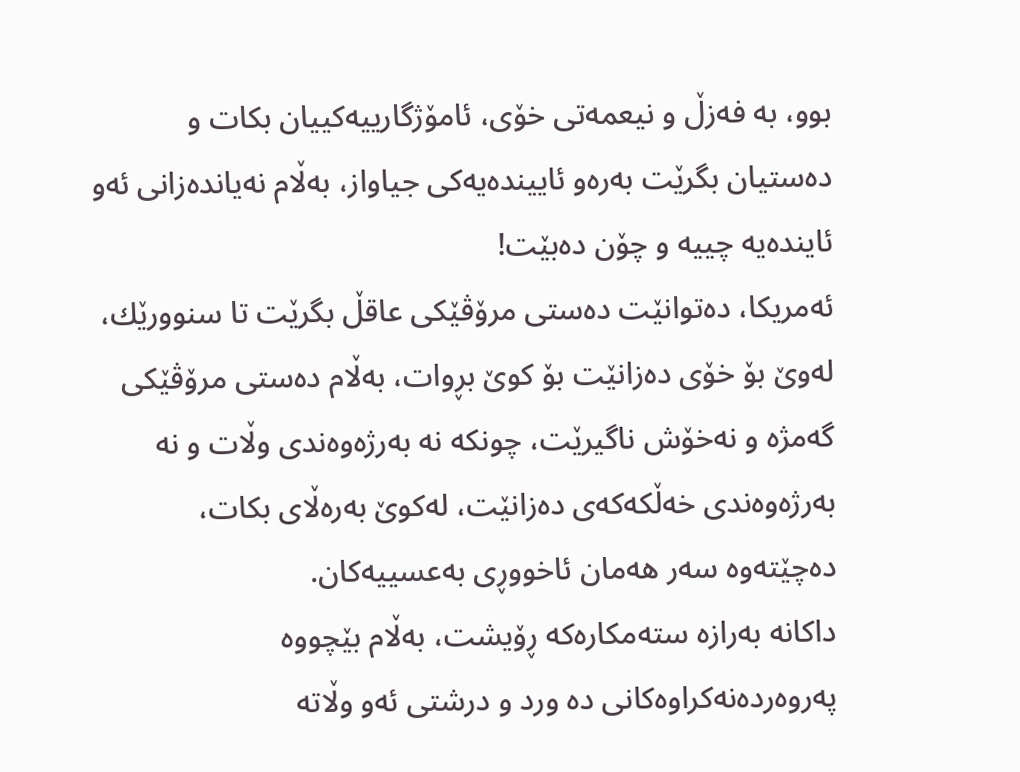بوو، بە فەزڵ و نیعمەتی خۆی، ئامۆژگارییەکییان بکات و دەستیان بگرێت بەرەو ئاییندەیەکی جیاواز، بەڵام نەیاندەزانی ئەو ئایندەیە چییە و چۆن دەبێت!
ئەمریکا، دەتوانێت دەستی مرۆڤێکی عاقڵ بگرێت تا سنوورێك، لەوێ بۆ خۆی دەزانێت بۆ کوێ بڕوات، بەڵام دەستی مرۆڤێکی گەمژە و نەخۆش ناگیرێت، چونکە نە بەرژەوەندی وڵات و نە بەرژەوەندی خەڵکەکەی دەزانێت، لەکوێ بەرەڵای بکات، دەچێتەوە سەر هەمان ئاخووڕی بەعسییەکان.
داکانە بەرازە ستەمکارەکە ڕۆیشت، بەڵام بێچووە پەروەردەنەکراوەکانی دە ورد و درشتی ئەو وڵاتە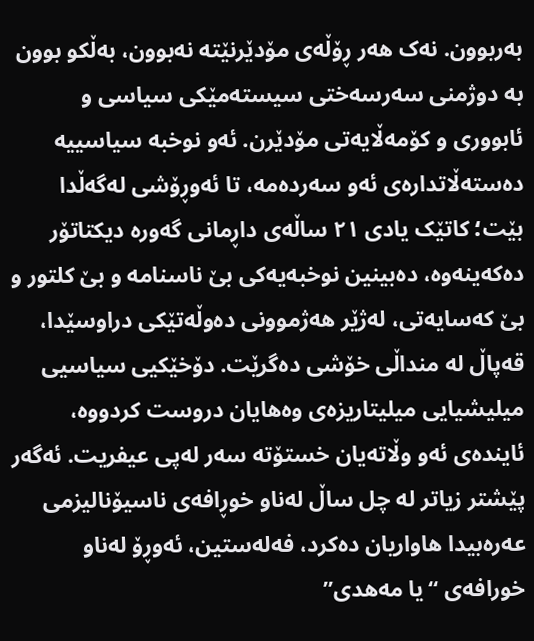بەربوون. نەک هەر ڕۆڵەی مۆدێرنێتە نەبوون، بەڵکو بوون بە دوژمنی سەرسەختی سیستەمێکی سیاسی و ئابووری و کۆمەڵایەتی مۆدێرن. ئەو نوخبە سیاسییە دەستەڵاتدارەی ئەو سەردەمە، تا ئەوڕۆشی لەگەڵدا بێت؛ کاتێک یادی ٢١ ساڵەی داڕمانی گەورە دیکتاتۆر دەکەینەوە، دەبینین نوخبەیەکی بێ ناسنامە و بێ کلتور و بێ کەسایەتی، لەژێر هەژموونی دەوڵەتێکی دراوسێدا، قەپاڵ لە منداڵی خۆشی دەگرێت. دۆخێکیی سیاسیی میلیشیایی میلیتاریزەی وەهایان دروست کردووە، ئایندەی ئەو وڵاتەیان خستۆتە سەر لەپی عیفریت. ئەگەر پێشتر زیاتر لە چل ساڵ لەناو خوڕافەی ناسیۆنالیزمی عەرەبیدا هاواریان دەکرد، فەلەستین، ئەوڕۆ لەناو خورافەی “یا مەهدی”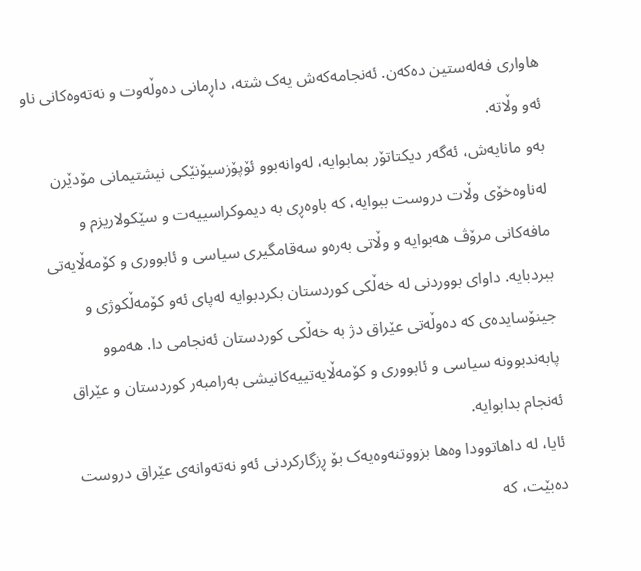هاواری فەلەستین دەکەن. ئەنجامەکەش یەک شتە، داڕمانی دەوڵەوت و نەتەوەکانی ناو ئەو وڵاتە.
بەو مانایەش، ئەگەر دیکتاتۆر بمابوایە، لەوانەبوو ئۆپۆزسیۆنێکی نیشتیمانی مۆدێرن لەناوەخۆی وڵات دروست ببوایە، کە باوەڕی بە دیموکراسییەت و سێکولاریزم و مافەکانی مرۆڤ هەبوایە و وڵاتی بەرەو سەقامگیری سیاسی و ئابووری و کۆمەڵایەتی ببردبایە. داوای بووردنی لە خەڵکی کوردستان بکردبوایە لەپای ئەو کۆمەڵکوژی و جینۆسایدەی کە دەوڵەتی عێراق دژ بە خەڵكی کوردستان ئەنجامی دا. هەموو پابەندبوونە سیاسی و ئابووری و کۆمەڵایەتییەکانیشی بەرامبەر کوردستان و عێراق ئەنجام بدابوایە.
ئایا، لە داهاتوودا وەها بزووتنەوەیەک بۆ ڕزگارکردنی ئەو نەتەوانەی عێراق دروست دەبێت، کە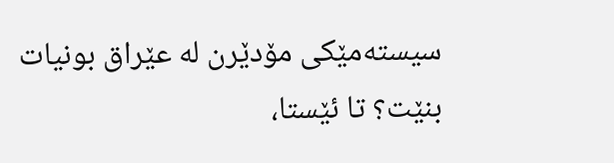سیستەمێکی مۆدێرن لە عێراق بونیات بنێت؟ تا ئێستا،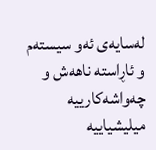لەسایەی ئەو سیستەم و ئاڕاستە ناهەش و چەواشەکارییە میلیشیاییە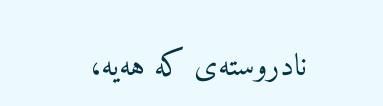نادروستەی کە هەیە،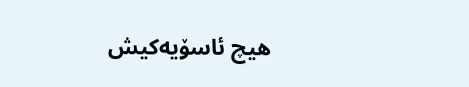هیچ ئاسۆیەکیش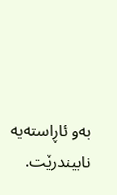بەو ئاڕاستەیە نابیندرێت.